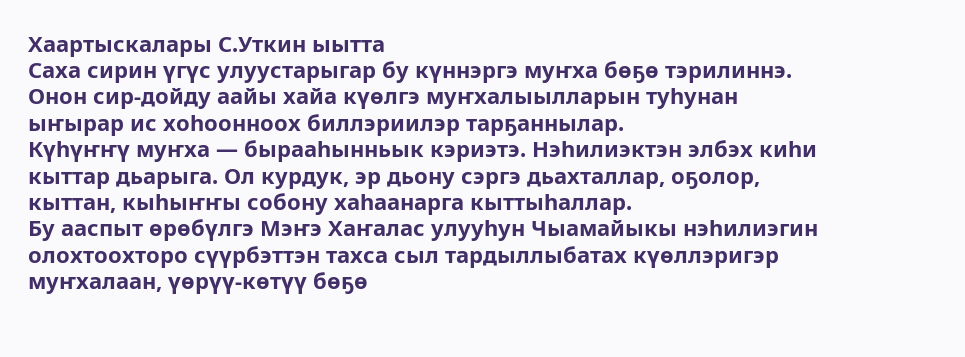Хаартыскалары С.Уткин ыытта
Саха сирин үгүс улуустарыгар бу күннэргэ муҥха бөҕө тэрилиннэ. Онон сир-дойду аайы хайа күөлгэ муҥхалыылларын туһунан ыҥырар ис хоһоонноох биллэриилэр тарҕаннылар.
Күһүҥҥү муҥха — бырааһынньык кэриэтэ. Нэһилиэктэн элбэх киһи кыттар дьарыга. Ол курдук, эр дьону сэргэ дьахталлар, оҕолор, кыттан, кыһыҥҥы собону хаһаанарга кыттыһаллар.
Бу ааспыт өрөбүлгэ Мэҥэ Хаҥалас улууһун Чыамайыкы нэһилиэгин олохтоохторо сүүрбэттэн тахса сыл тардыллыбатах күөллэригэр муҥхалаан, үөрүү-көтүү бөҕө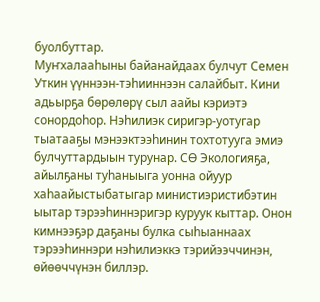буолбуттар.
Муҥхалааһыны байанайдаах булчут Семен Уткин үүннээн-тэһииннээн салайбыт. Кини адьырҕа бөрөлөрү сыл аайы кэриэтэ сонордоһор. Нэһилиэк сиригэр-уотугар тыатааҕы мэнээктээһинин тохтотууга эмиэ булчуттардыын турунар. СӨ Экологияҕа, айылҕаны туһаныыга уонна ойуур хаһаайыстыбатыгар министиэристибэтин ыытар тэрээһиннэригэр куруук кыттар. Онон кимнээҕэр даҕаны булка сыһыаннаах тэрээһиннэри нэһилиэккэ тэрийээччинэн, өйөөччүнэн биллэр.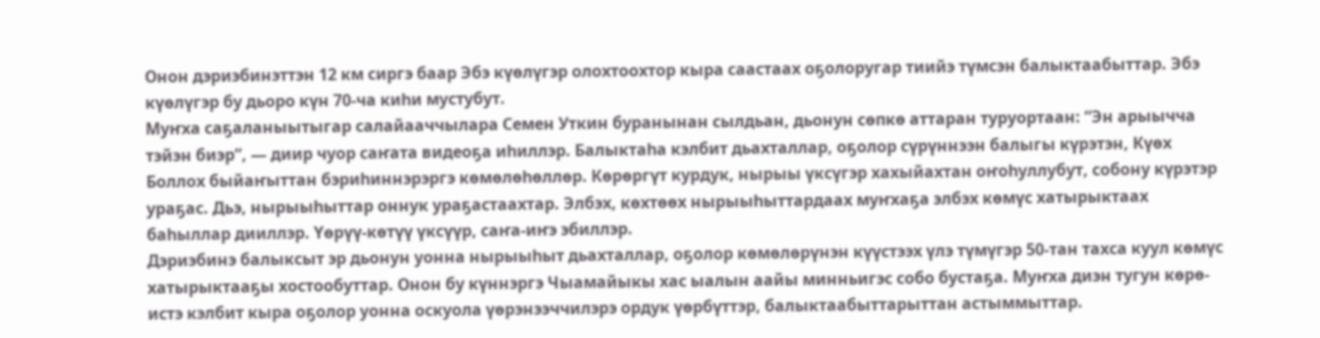Онон дэриэбинэттэн 12 км сиргэ баар Эбэ күөлүгэр олохтоохтор кыра саастаах оҕолоругар тиийэ түмсэн балыктаабыттар. Эбэ күөлүгэр бу дьоро күн 70‑ча киһи мустубут.
Муҥха саҕаланыытыгар салайааччылара Семен Уткин буранынан сылдьан, дьонун сөпкө аттаран туруортаан: “Эн арыычча тэйэн биэр”, — диир чуор саҥата видеоҕа иһиллэр. Балыктаһа кэлбит дьахталлар, оҕолор сүрүннээн балыгы күрэтэн, Күөх Боллох быйаҥыттан бэриһиннэрэргэ көмөлөһөллөр. Көрөргүт курдук, нырыы үксүгэр хахыйахтан оҥоһуллубут, собону күрэтэр ураҕас. Дьэ, нырыыһыттар оннук ураҕастаахтар. Элбэх, көхтөөх нырыыһыттардаах муҥхаҕа элбэх көмүс хатырыктаах баһыллар дииллэр. Үөрүү-көтүү үксүүр, саҥа-иҥэ эбиллэр.
Дэриэбинэ балыксыт эр дьонун уонна нырыыһыт дьахталлар, оҕолор көмөлөрүнэн күүстээх үлэ түмүгэр 50‑тан тахса куул көмүс хатырыктааҕы хостообуттар. Онон бу күннэргэ Чыамайыкы хас ыалын аайы минньигэс собо бустаҕа. Муҥха диэн тугун көрө-истэ кэлбит кыра оҕолор уонна оскуола үөрэнээччилэрэ ордук үөрбүттэр, балыктаабыттарыттан астыммыттар.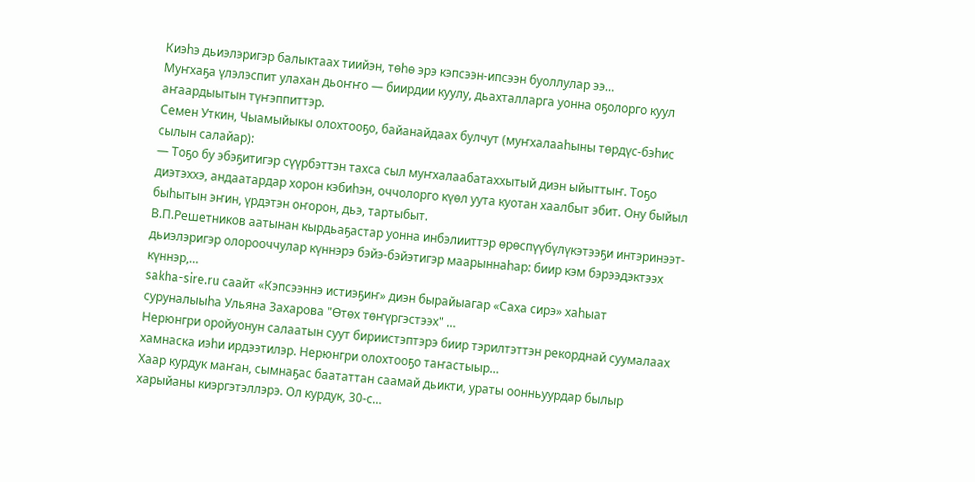Киэһэ дьиэлэригэр балыктаах тиийэн, төһө эрэ кэпсээн-ипсээн буоллулар ээ…
Муҥхаҕа үлэлэспит улахан дьоҥҥо — биирдии куулу, дьахталларга уонна оҕолорго куул аҥаардыытын түҥэппиттэр.
Семен Уткин, Чыамыйыкы олохтооҕо, байанайдаах булчут (муҥхалааһыны төрдүс-бэһис сылын салайар):
— Тоҕо бу эбэҕитигэр сүүрбэттэн тахса сыл муҥхалаабатаххытый диэн ыйыттыҥ. Тоҕо диэтэххэ, андаатардар хорон кэбиһэн, оччолорго күөл уута куотан хаалбыт эбит. Ону быйыл быһытын эҥин, үрдэтэн оҥорон, дьэ, тартыбыт.
В.П.Решетников аатынан кырдьаҕастар уонна инбэлииттэр өрөспүүбүлүкэтээҕи интэринээт-дьиэлэригэр олорооччулар күннэрэ бэйэ-бэйэтигэр маарыннаһар: биир кэм бэрээдэктээх күннэр,…
sakha-sire.ru саайт «Кэпсээннэ истиэҕиҥ» диэн бырайыагар «Саха сирэ» хаһыат суруналыыһа Ульяна Захарова "Өтөх төҥүргэстээх" …
Нерюнгри оройуонун салаатын суут бириистэптэрэ биир тэрилтэттэн рекорднай суумалаах хамнаска иэһи ирдээтилэр. Нерюнгри олохтооҕо таҥастыыр…
Хаар курдук маҥан, сымнаҕас баататтан саамай дьикти, ураты оонньуурдар былыр харыйаны киэргэтэллэрэ. Ол курдук, 30-с…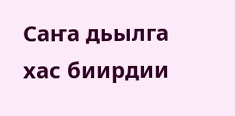Cаҥа дьылга хас биирдии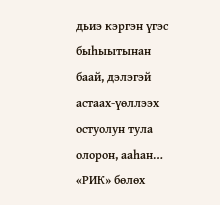дьиэ кэргэн үгэс быһыытынан баай, дэлэгэй астаах-үөллээх остуолун тула олорон, ааһан…
«РИК» бөлөх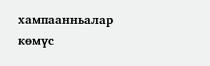хампаанньалар көмүс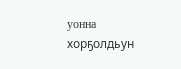уонна хорҕолдьун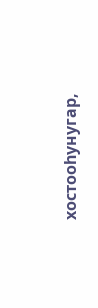хостооһунугар,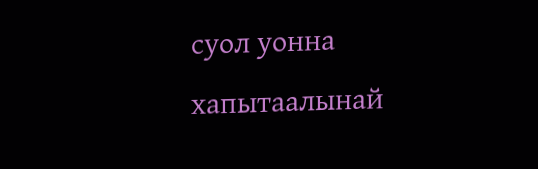суол уонна хапытаалынай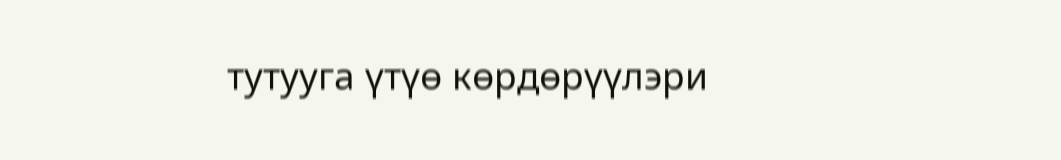тутууга үтүө көрдөрүүлэри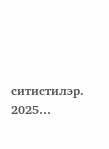ситистилэр. 2025…